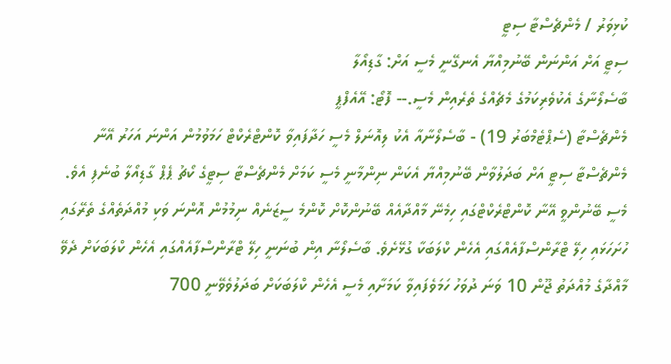ކުޅިވަރު / މެންޗެސްޓާ ސިޓީ
ސިޓީ އަށް އަންނަން ބޭނުމިއްޔާ އެނގޭނީ މެސީ އަށް: ގާޑިއޯލާ
ބާސެލޯނާގެ އެކުވެރިކަމުގެ މެޗެއްގެ ތެރެއިން މެސީ.-- ފޮޓޯ: އޭއެފްޕީ
މެންޗެސްޓާ (ސެޕްޓެމްބަރު 19) - ބާސެލޯނާއާ އެކު ލިއޮނަލް މެސީ ހަދާފައިވާ ކޮންޓްރެކްޓް ހަމަވުމުން އަންނަ އަހަރު އޭނާ މެންޗެސްޓާ ސިޓީ އަށް ބަދަލުވާން ބޭނުމިއްޔާ އެކަން ނިންމާނީ މެސީ ކަމަށް މެންޗެސްޓާ ސިޓީގެ ކޯޗު ޕެޕް ގާޑިއޯލާ ބުނެފި އެވެ.
މެސީ ބޭނުންވީ އޭނާ ކޮންޓްރެކްޓްގައި ހިމެނޭ މާއްދާއެއް ބޭނުންކޮށް ކޮންމެ ސީޒަނެއް ނިމުމުން އޮންނަ ވަކި މުއްދަތެއްގެ ތެރޭގައި ހުށަހަޅައި ހިލޭ ޓްރާންސްފާއެއްގައި އެހެން ކްލަބަކާ ގުޅޭށެވެ. ބާސެލޯނާ އިން ބުނަނީ ހިލޭ ޓްރާންސްފާއެއްގައި އެހެން ކްލަބަކަށް ދެވޭ މާއްދާގެ މުއްދަތު ޖޫން 10 ވަނަ ދުވަހު ހަމަވެފައިވާ ކަމަށާއި މެސީ އެހެން ކްލަބަކަށް ބަދަލުވެވޭނީ 700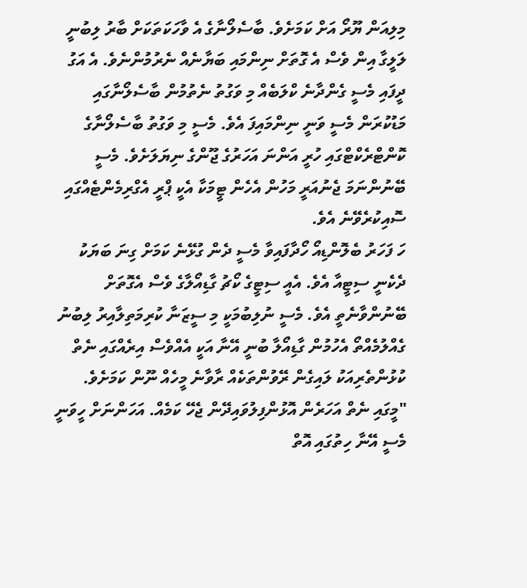މިލިއަން ޔޫރޯ އަށް ކަމަށެވެ. ބާސެލޯނާގެ އެ ވާހަކަތަކަށް ބާރު ލިބުނީ ލަލީގާ އިން ވެސް އެ ގޮތަށް ނިންމައި ބަޔާނެއް ނެރުމުންނެވެ. އެ އަގު ދީފައި މެސީ ގެންދާނެ ކްލަބެއް މި ވަގުތު ނެތުމުން ބާސެލޯނާގައި މަޑުކުރަން މެސީ ވަނީ ނިންމައިފަ އެވެ. މެސީ މި ވަގުތު ބާސެލޯނާގެ ކޮންޓްރެކްޓްގައި ހުރީ އަންނަ އަހަރުގެ ޖޫންގެ ނިޔަލަށެވެ. މެސީ ބޭނުންނަމަ ޖެނުއަރީ މަހުން އެހެން ޓީމަކާ އެކީ ޕްރީ އެގްރިމެންޓެއްގައި ސޮއިކުރެވޭނެ އެވެ.
ހަ ފަހަރު ބެލޮންޑިއޯ ހޯދާފައިވާ މެސީ ދެން ގުޅޭނެ ކަމަށް ގިނަ ބަޔަކު ދެކެނީ ސިޓީއާ އެވެ. އެއީ ސިޓީގެ ކޯޗު ގާޑިއޯލާގެ ވެސް އެގޮތަށް ބޭނުންވާނެތީ އެވެ. މެސީ ނުލިބުމަކީ މި ސީޒަނާ ކުރިމަތިލާއިރު ލިބުނު ގެއްލުމެއްތޯ އެހުމުން ގާޑިއޯލާ ބުނީ އޭނާ އަކީ އެއްވެސް އިރެއްގައި ނެތް ކުޅުންތެރިއަކު ލައިގެން ރޭވުންތަކެއް ރާވާނެ މީހެއް ނޫން ކަމަށެވެ.
"މީގައި ނެތް އަހަރެން އޮޅުންފިލުވައިދޭން ޖެހޭ ކަމެއް. އަހަންނަށް ހީވަނީ މެސީ އޭނާ ހިތުގައި އޮތް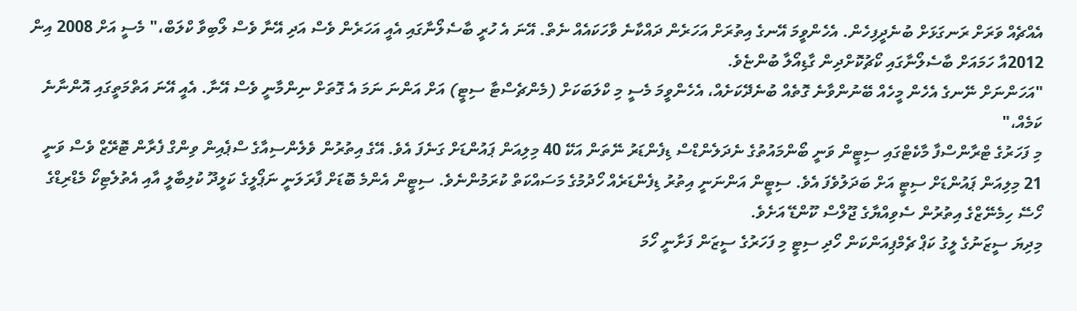އެއްޗެއް ވަރަށް ރަނގަޅަށް ބުނެދީފިހެން. އެހެންވީމަ އޭނގެ އިތުރަށް އަހަރެން ދައްކާނެ ވާހަކައެއް ނެތް. އޭނަ އެ ހުރީ ބާސެލޯނާގައި އެއީ އަހަރެން ވެސް އަދި އޭނާ ވެސް ލޯބިވާ ކްލަބް،" މެސީ އަށް 2008 އިން 2012އާ ހަމައަށް ބާސެލޯނާގައި ކޯޗުކޮށްދިން ގާޑިއޯލާ ބުންޏެވެ.
"އަހަންނަށް ނޭނގެ އެހެން މީހެއް ބޭނުންވާނެ ގޮތެއް ބުނެދޭކަށެއް، އެހެންވީމަ މެސީ މި ކްލަބަކަށް (މެންޗެސްޓާ ސިޓީ) އަށް އަންނަ ނަމަ އެ ގޮތަށް ނިންމާނީ ވެސް އޭނާ. އެއީ އޭނަ އަތްމަތީގައި އޮންނާނެ ކަމެއް،"
މި ފަހަރުގެ ޓްރާންސްފާ މާކެޓްގައި ސިޓީން ވަނީ ބޯންމައުތުގެ ނެދަލެންޑްސް ޑިފެންޑަރު ނޭތަން އަކޭ 40 މިލިއަން ޕައުންޑަށް ގަނެފަ އެވެ. އޭގެ އިތުރުން ވެލެންސިއާގެ ސްޕެއިން ވިންގް ފެރާން ޓޮރޭޒް ވެސް ވަނީ 21 މިލިއަން ޕައުންޑަށް ސިޓީ އަށް ބަދަލުވެފަ އެވެ. ސިޓީން އަންނަނީ އިތުރު ޑިފެންޑަރެއް ހޯދުމުގެ މަސައްކަތް ކުރަމުންނެވެ. ސިޓީން އެންމެ ބޮޑަށް ފާރަލަނީ ނަޕޯލީގެ ކަލީދޫ ކުލިބާލީ އާއި އެތުލެޓިކޯ މެޑްރިޑްގެ ހޯސޭ ހިމެނޭޒްގެ އިތުރުން ސެވިއްޔާގެ ޖޫލްސް ކޫންޑޭ އަށެވެ.
މިދިޔަ ސީޒަނުގެ ލީގު ކަޕް ޗެމްޕިއަންކަން ހޯދި ސިޓީ މި ފަހަރުގެ ސީޒަން ފަށާނީ ހޯމަ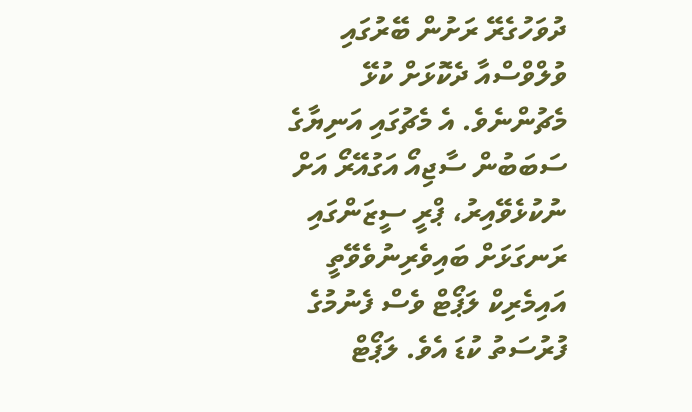ދުވަހުގެރޭ ރަށުން ބޭރުގައި ވުލްވްސްއާ ދެކޮޅަށް ކުޅޭ މެޗުންނެވެ. އެ މެޗުގައި އަނިޔާގެ ސަބަބުން ސާޖިއޯ އަގުއޭރޯ އަށް ނުކުޅެވޭއިރު، ޕްރީ ސީޒަންގައި ރަނގަޅަށް ބައިވެރިނުވެވޭތީ އައިމެރިކް ލަޕޯޓް ވެސް ފެނުމުގެ ފުރުސަތު ކުޑަ އެވެ. ލަޕޯޓް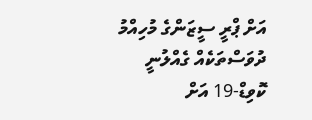އަށް ޕްރީ ސީޒަންގެ މުހިއްމު ދުވަސްތަކެއް ގެއްލުނީ ކޮވިޑް-19 އަށް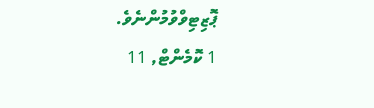ޕޮޒިޓިވްވުމުންނެވެ.
1 ކޮމެންޓް, 11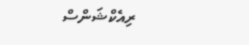ރިއެކްޝަންސް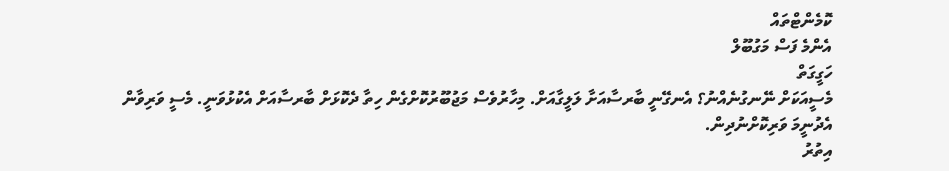ކޮމެންޓްތައް
އެންމެ ފަސް މަގުބޫލް
ހަގީގަތް
މެސީއަކަށް ނޭނގުނެއްނު؟ އެނގޭނީ ބާރސާއަށާ ލަލީގާއަށް. މިހާރުވެސް މަޖުބޫރުކޮށްގެން ހިތާ ދެކޮޅަށް ބާރސާއަށް އެކުޅުވަނީ. މެސީ ވަރިވާން އެދުނީމަ ވަރިކޮށްނުދިން.
އިތުރު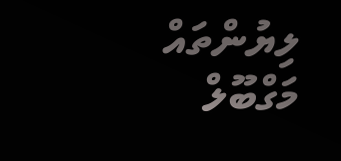ލިޔުންތައް
މަގްބޫލް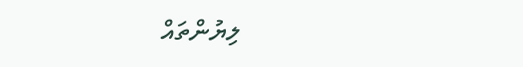ލިޔުންތައް